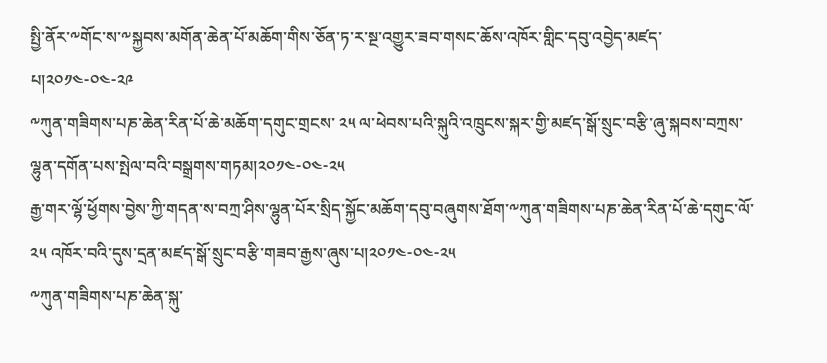སྤྱི་ནོར་༸གོང་ས་༸སྐྱབས་མགོན་ཆེན་པོ་མཆོག་གིས་ཅོན་ཏ་ར་སྔ་འགྱུར་ཟབ་གསང་ཆོས་འཁོར་གླིང་དབུ་འབྱེད་མཛད་པ།༢༠༡༤-༠༤-༢༩
༸ཀུན་གཟིགས་པཎ་ཆེན་རིན་པོ་ཆེ་མཆོག་དགུང་གྲངས་ ༢༥ ལ་ཕེབས་པའི་སྐུའི་འཁྲུངས་སྐར་གྱི་མཛད་སྒོ་སྲུང་བརྩི་ཞུ་སྐབས་བཀྲས་ལྷུན་དགོན་པས་སྤེལ་བའི་བསྒྲགས་གཏམ།༢༠༡༤-༠༤-༢༥
རྒྱ་གར་ལྷོ་ཕྱོགས་བྱེས་ཀྱི་གདན་ས་བཀྲ་ཤིས་ལྷུན་པོར་སྲིད་སྐྱོང་མཆོག་དབུ་བཞུགས་ཐོག་༸ཀུན་གཟིགས་པཎ་ཆེན་རིན་པོ་ཆེ་དགུང་ལོ་ ༢༥ འཁོར་བའི་དུས་དྲན་མཛད་སྒོ་སྲུང་བརྩི་གཟབ་རྒྱས་ཞུས་པ།༢༠༡༤-༠༤-༢༥
༸ཀུན་གཟིགས་པཎ་ཆེན་སྐུ་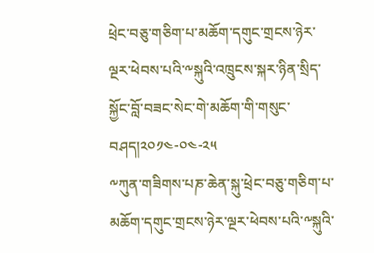ཕྲེང་བཅུ་གཅིག་པ་མཆོག་དགུང་གྲངས་ཉེར་ལྔར་ཕེབས་པའི་༸སྐུའི་འཁྲུངས་སྐར་ཉིན་སྲིད་སྐྱོང་བློ་བཟང་སེང་གེ་མཆོག་གི་གསུང་བཤད།༢༠༡༤-༠༤-༢༥
༸ཀུན་གཟིགས་པཎ་ཆེན་སྐུ་ཕྲེང་བཅུ་གཅིག་པ་མཆོག་དགུང་གྲངས་ཉེར་ལྔར་ཕེབས་པའི་༸སྐུའི་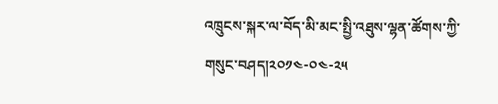འཁྲུངས་སྐར་ལ་བོད་མི་མང་སྤྱི་འཐུས་ལྷན་ཚོགས་ཀྱི་གསུང་བཤད།༢༠༡༤-༠༤-༢༥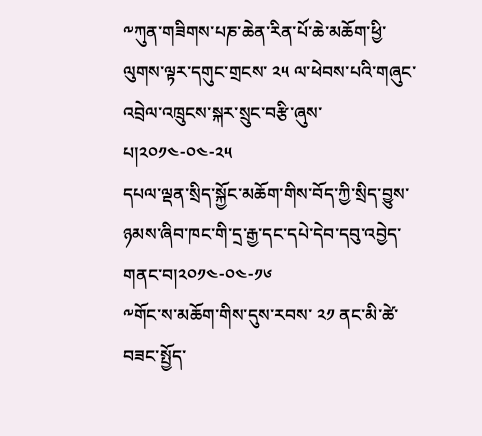༸ཀུན་གཟིགས་པཎ་ཆེན་རིན་པོ་ཆེ་མཆོག་ཕྱི་ལུགས་ལྟར་དགུང་གྲངས་ ༢༥ ལ་ཕེབས་པའི་གཞུང་འབྲེལ་འཁྲུངས་སྐར་སྲུང་བརྩི་ཞུས་པ།༢༠༡༤-༠༤-༢༥
དཔལ་ལྡན་སྲིད་སྐྱོང་མཆོག་གིས་བོད་ཀྱི་སྲིད་བྱུས་ཉམས་ཞིབ་ཁང་གི་དྲ་རྒྱ་དང་དཔེ་དེབ་དབུ་འབྱེད་གནང་བ།༢༠༡༤-༠༤-༡༦
༸གོང་ས་མཆོག་གིས་དུས་རབས་ ༢༡ ནང་མི་ཚེ་བཟང་སྤྱོད་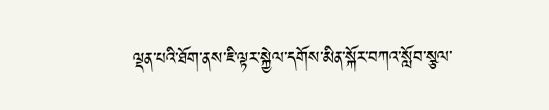ལྡན་པའི་ཐོག་ནས་ཇི་ལྟར་སྐྱེལ་དགོས་མིན་སྐོར་བཀའ་སློབ་སྩལ་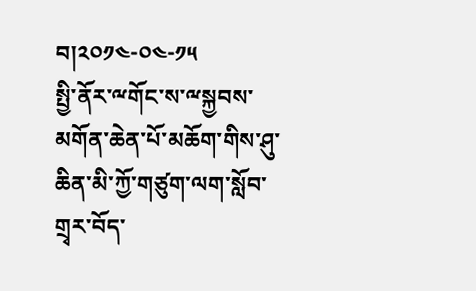བ།༢༠༡༤-༠༤-༡༥
སྤྱི་ནོར་ྋགོང་ས་ྋསྐྱབས་མགོན་ཆེན་པོ་མཆོག་གིས་ཤུ་ཆིན་མི་ཀྱོ་གཙུག་ལག་སློབ་གྲྭར་བོད་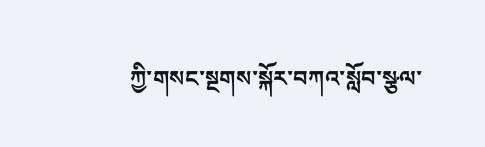ཀྱི་གསང་སྔགས་སྐོར་བཀའ་སློབ་སྩལ་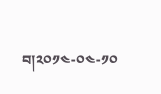བ།༢༠༡༤-༠༤-༡༠